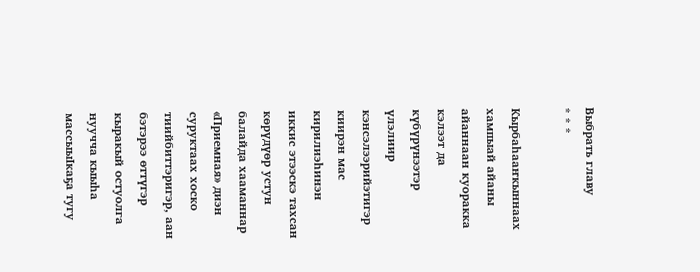Выбрать главу
* * *

Кырбаһааҥкыннаах хампыай айаны айаннаан куоракка кэлээт да күбүрүнээтэр үлэлиир кэнсэлээрийэтигэр киирэн мас кирилиэһинэн иккис этээскэ тахсан көрүдүөр устун балайда хааманнар «Приемная» диэн суруктаах хоско тиийбиттэригэр, аан бэтэрээ өттүгэр кыракый остуолга нуучча кыыһа массыыІкаҕа тугу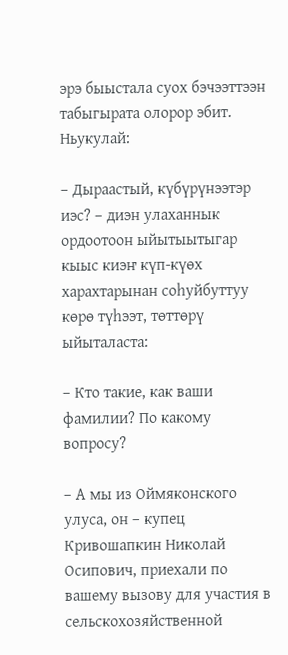эрэ быыстала суох бэчээттээн табыгырата олорор эбит. Ньукулай:

– Дыраастый, күбүрүнээтэр иэс? – диэн улаханнык ордоотоон ыйытыытыгар кыыс киэҥ күп-күөх харахтарынан соһуйбуттуу көрө түһээт, төттөрү ыйыталаста:

– Кто такие, как ваши фамилии? По какому вопросу?

– А мы из Оймяконского улуса, он – купец Кривошапкин Николай Осипович, приехали по вашему вызову для участия в сельскохозяйственной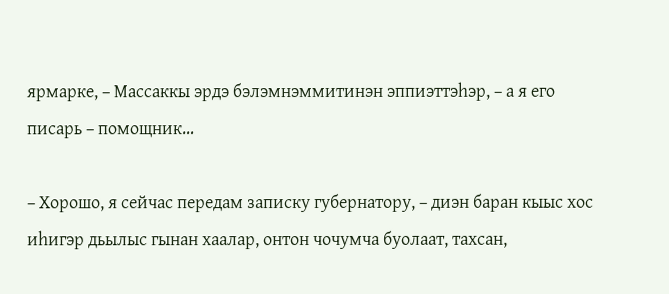ярмарке, – Массаккы эрдэ бэлэмнэммитинэн эппиэттэһэр, – а я его писарь – помощник…

– Хорошо, я сейчас передам записку губернатору, – диэн баран кыыс хос иһигэр дьылыс гынан хаалар, онтон чочумча буолаат, тахсан,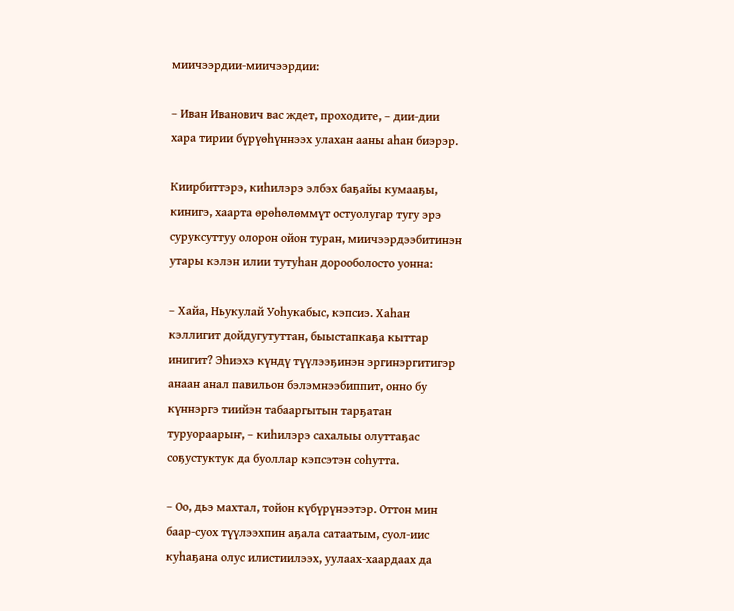миичээрдии-миичээрдии:

– Иван Иванович вас ждет, проходите, – дии-дии хара тирии бүрүөһүннээх улахан ааны аһан биэрэр.

Киирбиттэрэ, киһилэрэ элбэх баҕайы кумааҕы, кинигэ, хаарта өрөһөлөммүт остуолугар тугу эрэ суруксуттуу олорон ойон туран, миичээрдээбитинэн утары кэлэн илии тутуһан дорооболосто уонна:

– Хайа, Ньукулай Уоһукабыс, кэпсиэ. Хаһан кэллигит дойдугутуттан, быыстапкаҕа кыттар инигит? Эһиэхэ күндү түүлээҕинэн эргинэргитигэр анаан анал павильон бэлэмнээбиппит, онно бу күннэргэ тиийэн табааргытын тарҕатан туруораарыҥ, – киһилэрэ сахалыы олуттаҕас соҕустуктук да буоллар кэпсэтэн соһутта.

– Оо, дьэ махтал, тойон күбүрүнээтэр. Оттон мин баар-суох түүлээхпин аҕала сатаатым, суол-иис куһаҕана олус илистиилээх, уулаах-хаардаах да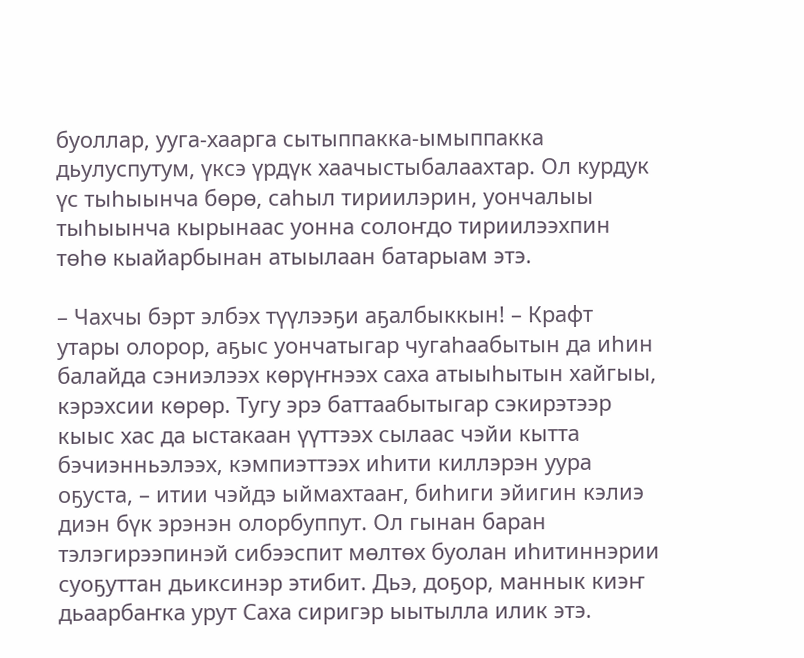буоллар, ууга-хаарга сытыппакка-ымыппакка дьулуспутум, үксэ үрдүк хаачыстыбалаахтар. Ол курдук үс тыһыынча бөрө, саһыл тириилэрин, уончалыы тыһыынча кырынаас уонна солоҥдо тириилээхпин төһө кыайарбынан атыылаан батарыам этэ.

– Чахчы бэрт элбэх түүлээҕи аҕалбыккын! – Крафт утары олорор, аҕыс уончатыгар чугаһаабытын да иһин балайда сэниэлээх көрүҥнээх саха атыыһытын хайгыы, кэрэхсии көрөр. Тугу эрэ баттаабытыгар сэкирэтээр кыыс хас да ыстакаан үүттээх сылаас чэйи кытта бэчиэнньэлээх, кэмпиэттээх иһити киллэрэн уура оҕуста, – итии чэйдэ ыймахтааҥ, биһиги эйигин кэлиэ диэн бүк эрэнэн олорбуппут. Ол гынан баран тэлэгирээпинэй сибээспит мөлтөх буолан иһитиннэрии суоҕуттан дьиксинэр этибит. Дьэ, доҕор, маннык киэҥ дьаарбаҥка урут Саха сиригэр ыытылла илик этэ.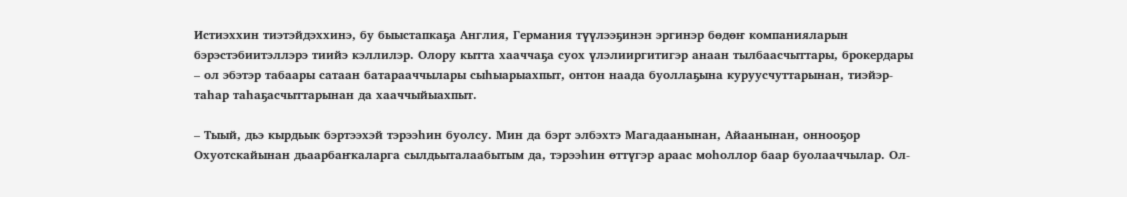Истиэххин тиэтэйдэххинэ, бу быыстапкаҕа Англия, Германия түүлээҕинэн эргинэр бөдөҥ компанияларын бэрэстэбиитэллэрэ тиийэ кэллилэр. Олору кытта хааччаҕа суох үлэлииргитигэр анаан тылбаасчыттары, брокердары – ол эбэтэр табаары сатаан батарааччылары сыһыарыахпыт, онтон наада буоллаҕына куруусчуттарынан, тиэйэр-таһар таһаҕасчыттарынан да хааччыйыахпыт.

– Тыый, дьэ кырдьык бэртээхэй тэрээһин буолсу. Мин да бэрт элбэхтэ Магадаанынан, Айаанынан, оннооҕор Охуотскайынан дьаарбаҥкаларга сылдьыталаабытым да, тэрээһин өттүгэр араас моһоллор баар буолааччылар. Ол-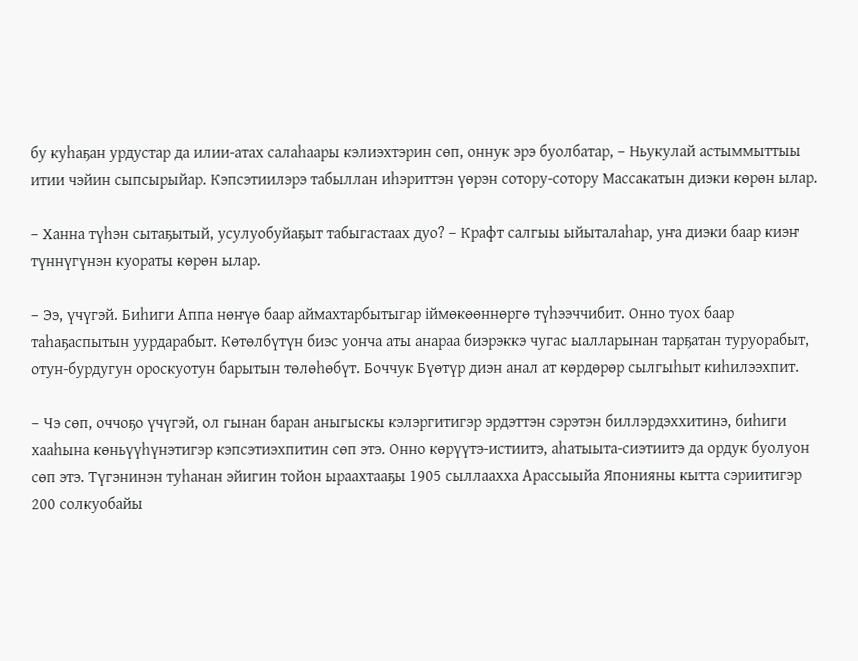бу куһаҕан урдустар да илии-атах салаһаары кэлиэхтэрин сөп, оннук эрэ буолбатар, – Ньукулай астыммыттыы итии чэйин сыпсырыйар. Кэпсэтиилэрэ табыллан иһэриттэн үөрэн сотору-сотору Массакатын диэки көрөн ылар.

– Ханна түһэн сытаҕытый, усулуобуйаҕыт табыгастаах дуо? – Крафт салгыы ыйыталаһар, уҥа диэки баар киэҥ түннүгүнэн куораты көрөн ылар.

– Ээ, үчүгэй. Биһиги Аппа нөҥүө баар аймахтарбытыгар іймөкөөннөргө түһээччибит. Онно туох баар таһаҕаспытын уурдарабыт. Көтөлбүтүн биэс уонча аты анараа биэрэккэ чугас ыалларынан тарҕатан туруорабыт, отун-бурдугун ороскуотун барытын төлөһөбүт. Боччук Бүөтүр диэн анал ат көрдөрөр сылгыһыт киһилээхпит.

– Чэ сөп, оччоҕо үчүгэй, ол гынан баран аныгыскы кэлэргитигэр эрдэттэн сэрэтэн биллэрдэххитинэ, биһиги хааһына көньүүһүнэтигэр кэпсэтиэхпитин сөп этэ. Онно көрүүтэ-истиитэ, аһатыыта-сиэтиитэ да ордук буолуон сөп этэ. Түгэнинэн туһанан эйигин тойон ыраахтааҕы 1905 сыллаахха Арассыыйа Японияны кытта сэриитигэр 200 солкуобайы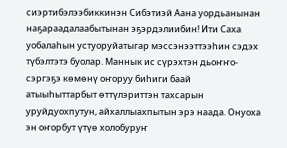сиэртибэлээбиккинэн Сибэтиэй Аана уордьанынан наҕараадалаабытынан эҕэрдэлиибин! Ити Саха уобалаһын устуоруйатыгар мэссэнээттээһин сэдэх түбэлтэтэ буолар. Маннык ис сүрэхтэн дьоҥҥо-сэргэҕэ көмөнү оҥоруу биһиги баай атыыһыттарбыт өттүлэриттэн тахсарын уруйдуохпутун, айхаллыахпытын эрэ наада. Онуоха эн оҥорбут үтүө холобуруҥ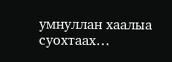умнуллан хаалыа суохтаах…